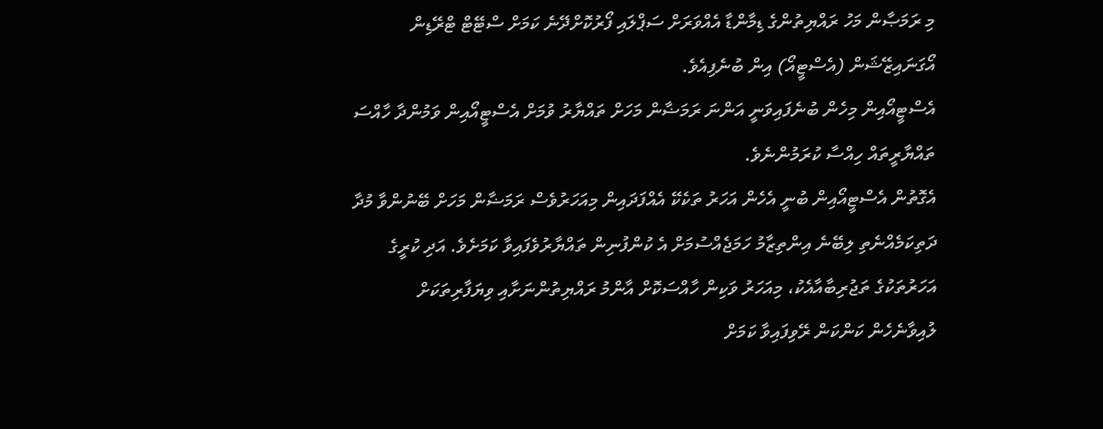މި ރަމަޞާން މަހު ރައްޔިތުންގެ ޑިމާންޑާ އެއްވަރަށް ސަޕްލައި ފޯރުކޮށްދޭނެ ކަމަށް ސްޓޭޓް ޓްރޭޑިން އޯގަނައިޒޭޝަން (އެސްޓީއޯ) އިން ބުނެފިއެވެ.
އެސްޓީއޯއިން މިހެން ބުނެފައިވަނީ އަންނަ ރަމަޟާން މަހަށް ތައްޔާރު ވުމަށް އެސްޓީއޯއިން ވަމުންދާ ހާއްސަ ތައްޔާރީތައް ހިއްސާ ކުރަމުންނެވެ.
އެގޮތުން އެސްޓީއޯއިން ބުނީ އެހެން އަހަރު ތަކެކޭ އެއްފަދައިން މިއަހަރުވެސް ރަމަޟާން މަހަށް ބޭނުންވާ މުދާ ދަތިކަމެއްނެތި ލިބޭނެ އިންތިޒާމު ހަމަޖެއްސުމަށް އެ ކުންފުނިން ތައްޔާރުވެފައިވާ ކަމަށެވެ. އަދި ކުރީގެ އަހަރުތަކުގެ ތަޖުރިބާއާއެކު، މިއަހަރު ވަކިން ހާއްސަކޮށް އާންމު ރައްޔިތުންނަށާއި ވިޔަފާރިތަކަށް ލުއިވާނެހެން ކަންކަން ރޭވިފައިވާ ކަމަށް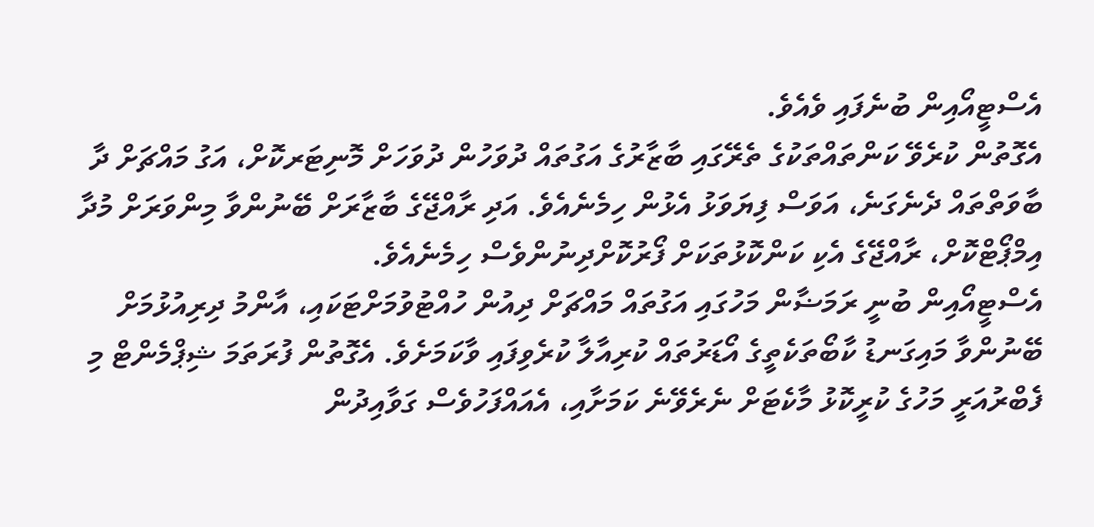އެސްޓީއޯއިން ބުނެފައި ވެއެވެ.
އެގޮތުން ކުރެވޭ ކަންތައްތަކުގެ ތެރޭގައި ބާޒާރުގެ އަގުތައް ދުވަހުން ދުވަހަށް މޮނިޓަރކޮށް، އަގު މައްޗަށް ދާ ބާވަތްތައް ދެނެގަނެ، އަވަސް ފިޔަވަޅު އެޅުން ހިމެނެއެވެ. އަދި ރާއްޖޭގެ ބާޒާރަށް ބޭނުންވާ މިންވަރަށް މުދާ އިމްޕޯޓްކޮށް، ރާއްޖޭގެ އެކި ކަންކޮޅުތަކަށް ފޯރުކޮށްދިނުންވެސް ހިމެނެއެވެ.
އެސްޓީއޯއިން ބުނީ ރަމަޟާން މަހުގައި އަގުތައް މައްޗަށް ދިއުން ހުއްޓުވުމަށްޓަކައި، އާންމު ދިރިއުޅުމަށް ބޭނުންވާ މައިގަނޑު ކާބޯތަކެތީގެ އޯޑަރުތައް ކުރިއާލާ ކުރެވިފައި ވާކަމަށެވެ. އެގޮތުން ފުރަތަމަ ޝިޕްމެންޓް މި ފެބްރުއަރީ މަހުގެ ކުރީކޮޅު މާކެޓަށް ނެރެވޭނެ ކަމަށާއި، އެއައްފަހުވެސް ގަވާއިދުން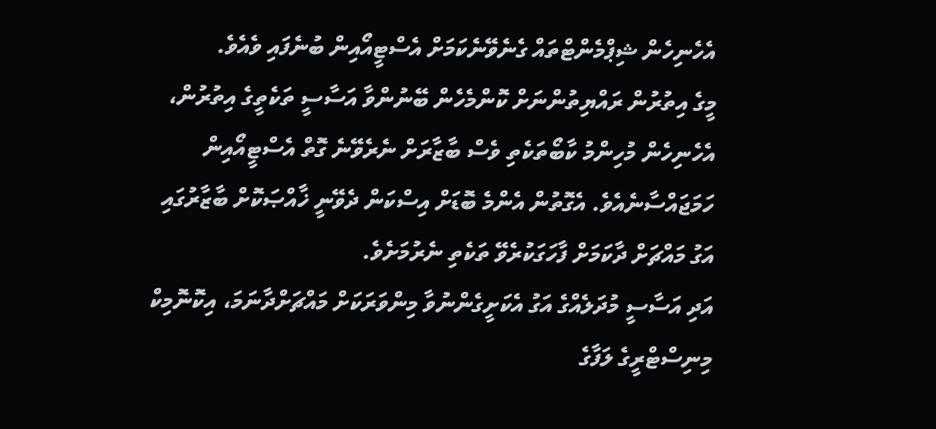އެހެނިހެން ޝިޕްމެންޓްތައް ގެނެވޭނެކަމަށް އެސްޓީއޯއިން ބުނެފައި ވެއެވެ.
މީގެ އިތުރުން ރައްޔިތުންނަށް ކޮންމެހެން ބޭނުންވާ އަސާސީ ތަކެތީގެ އިތުރުން، އެހެނިހެން މުހިންމު ކާބޯތަކެތި ވެސް ބާޒާރަށް ނެރެވޭނެ ގޮތް އެސްޓީއޯއިން ހަމަޖައްސާނެއެވެ. އެގޮތުން އެންމެ ބޮޑަށް އިސްކަން ދެވޭނީ ޚާއްޞަކޮށް ބާޒާރުގައި އަގު މައްޗަށް ދާކަމަށް ފާހަގަކުރެވޭ ތަކެތި ނެރުމަށެވެ.
އަދި އަސާސީ މުދަލެއްގެ އަގު އެކަށީގެންނުވާ މިންވަރަކަށް މައްޗަށްދާނަމަ، އިކޮނޮމިކް މިނިސްޓްރީގެ ލަފާގެ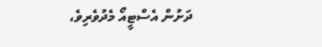ދަށުން އެސްޓީއޯ މެދުވެރިވެ،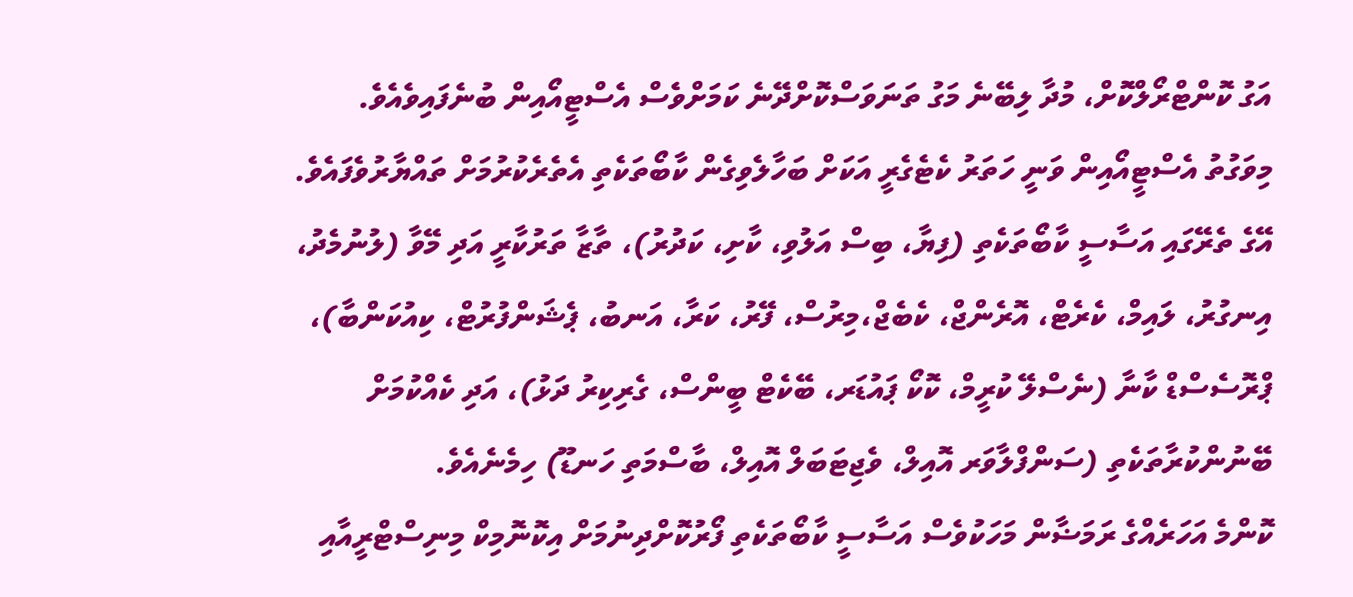އަގު ކޮންޓްރޯލްކޮށް، މުދާ ލިބޭނެ މަގު ތަނަވަސްކޮށްދޭނެ ކަމަށްވެސް އެސްޓީއޯއިން ބުނެފައިވެއެވެ.
މިވަގުތު އެސްޓީއޯއިން ވަނީ ހަތަރު ކެޓެގެރީ އަކަށް ބަހާލެވިގެން ކާބޯތަކެތި އެތެރެކުރުމަށް ތައްޔާރުވެފައެވެ.
އޭގެ ތެރޭގައި އަސާސީ ކާބޯތަކެތި (ފިޔާ، ބިސް އަލުވި، ކާށި، ކަދުރު)، ތާޒާ ތަރުކާރީ އަދި މޭވާ (ލުނުމެދު، އިނގުރު، ލައިމް، ކެރެޓް، އޮރެންޖް، ކެބެޖް،މިރުސް، ފޭރު، ކަރާ، އަނބު، ޕެޝަންފުރުޓް، ކިއުކަންބާ)، ޕްރޮސެސްޑް ކާނާ (ނެސްލޭ ކުރީމް، ކޮކޯ ޕައުޑަރ، ބޭކެޓް ބީންސް، ގެރިކިރު ދަޅު)، އަދި ކެއްކުމަށް ބޭނުންކުރާތަކެތި (ސަންފްލާވަރ އޮއިލް، ވެޖިޓަބަލް އޮއިލް، ބާސްމަތި ހަނޑޫ) ހިމެނެއެވެ.
ކޮންމެ އަހަރެއްގެ ރަމަޟާން މަހަކުވެސް އަސާސީ ކާބޯތަކެތި ފޯރުކޮށްދިނުމަށް އިކޮނޮމިކް މިނިސްޓްރީއާއި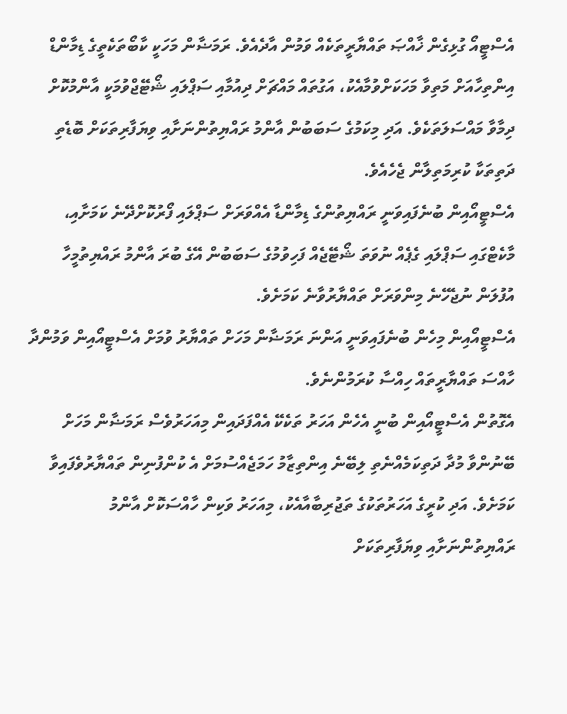އެސްޓީއޯ ގުޅިގެން ޚާއްޞަ ތައްޔާރީތަކެއް ވަމުން އާދެއެވެ. ރަމަޟާން މަހަކީ ކާބޯތަކެތީގެ ޑިމާންޑް އިންތިހާއަށް މަތިވާ މަހަކަށްވުމާއެކު، އަގުތައް މައްޗަށް ދިއުމާއި ސަޕްލައި ޝޯޓޭޖްވުމަކީ އާންމުކޮށް ދިމާވާ މައްސަލަތަކެވެ. އަދި މިކަމުގެ ސަބަބުން އާންމު ރައްޔިތުންނަށާއި ވިޔަފާރިތަކަށް ބޮޑެތި ދަތިތަކާ ކުރިމަތިލާން ޖެހެއެވެ.
އެސްޓީއޯއިން ބުނެފައިވަނީ ރައްޔިތުންގެ ޑިމާންޑާ އެއްވަރަށް ސަޕްލައި ފޯރުކޮށްދޭނެ ކަމަށާއި، މާކެޓްގައި ސަޕްލައި ގެޕެއް ނުވަތަ ޝޯޓޭޖެއް ފަހިވުމުގެ ސަބަބުން އޭގެ ބުރަ އާންމު ރައްޔިތުމީހާ އުފުލަން ނުޖެހޭނެ މިންވަރަށް ތައްޔާރުވާނެ ކަމަށެވެ.
އެސްޓީއޯއިން މިހެން ބުނެފައިވަނީ އަންނަ ރަމަޟާން މަހަށް ތައްޔާރު ވުމަށް އެސްޓީއޯއިން ވަމުންދާ ހާއްސަ ތައްޔާރީތައް ހިއްސާ ކުރަމުންނެވެ.
އެގޮތުން އެސްޓީއޯއިން ބުނީ އެހެން އަހަރު ތަކެކޭ އެއްފަދައިން މިއަހަރުވެސް ރަމަޟާން މަހަށް ބޭނުންވާ މުދާ ދަތިކަމެއްނެތި ލިބޭނެ އިންތިޒާމު ހަމަޖެއްސުމަށް އެ ކުންފުނިން ތައްޔާރުވެފައިވާ ކަމަށެވެ. އަދި ކުރީގެ އަހަރުތަކުގެ ތަޖުރިބާއާއެކު، މިއަހަރު ވަކިން ހާއްސަކޮށް އާންމު ރައްޔިތުންނަށާއި ވިޔަފާރިތަކަށް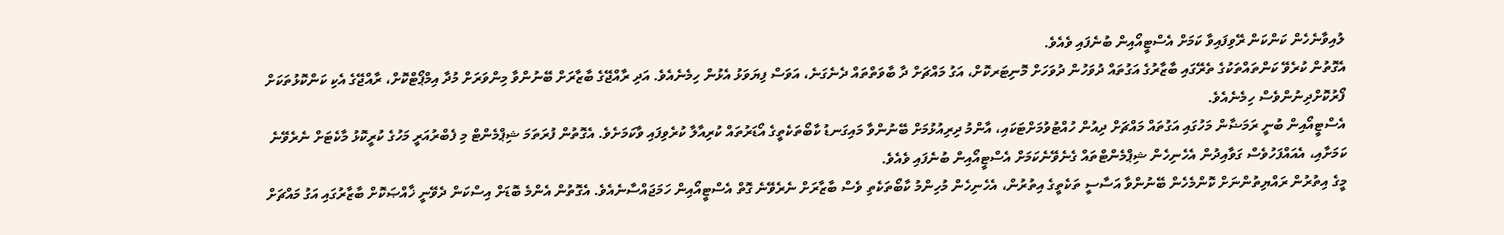ލުއިވާނެހެން ކަންކަން ރޭވިފައިވާ ކަމަށް އެސްޓީއޯއިން ބުނެފައި ވެއެވެ.
އެގޮތުން ކުރެވޭ ކަންތައްތަކުގެ ތެރޭގައި ބާޒާރުގެ އަގުތައް ދުވަހުން ދުވަހަށް މޮނިޓަރކޮށް، އަގު މައްޗަށް ދާ ބާވަތްތައް ދެނެގަނެ، އަވަސް ފިޔަވަޅު އެޅުން ހިމެނެއެވެ. އަދި ރާއްޖޭގެ ބާޒާރަށް ބޭނުންވާ މިންވަރަށް މުދާ އިމްޕޯޓްކޮށް، ރާއްޖޭގެ އެކި ކަންކޮޅުތަކަށް ފޯރުކޮށްދިނުންވެސް ހިމެނެއެވެ.
އެސްޓީއޯއިން ބުނީ ރަމަޟާން މަހުގައި އަގުތައް މައްޗަށް ދިއުން ހުއްޓުވުމަށްޓަކައި، އާންމު ދިރިއުޅުމަށް ބޭނުންވާ މައިގަނޑު ކާބޯތަކެތީގެ އޯޑަރުތައް ކުރިއާލާ ކުރެވިފައި ވާކަމަށެވެ. އެގޮތުން ފުރަތަމަ ޝިޕްމެންޓް މި ފެބްރުއަރީ މަހުގެ ކުރީކޮޅު މާކެޓަށް ނެރެވޭނެ ކަމަށާއި، އެއައްފަހުވެސް ގަވާއިދުން އެހެނިހެން ޝިޕްމެންޓްތައް ގެނެވޭނެކަމަށް އެސްޓީއޯއިން ބުނެފައި ވެއެވެ.
މީގެ އިތުރުން ރައްޔިތުންނަށް ކޮންމެހެން ބޭނުންވާ އަސާސީ ތަކެތީގެ އިތުރުން، އެހެނިހެން މުހިންމު ކާބޯތަކެތި ވެސް ބާޒާރަށް ނެރެވޭނެ ގޮތް އެސްޓީއޯއިން ހަމަޖައްސާނެއެވެ. އެގޮތުން އެންމެ ބޮޑަށް އިސްކަން ދެވޭނީ ޚާއްޞަކޮށް ބާޒާރުގައި އަގު މައްޗަށް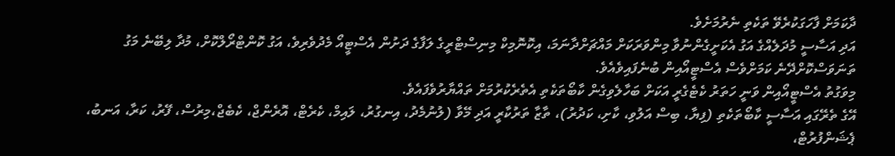ދާކަމަށް ފާހަގަކުރެވޭ ތަކެތި ނެރުމަށެވެ.
އަދި އަސާސީ މުދަލެއްގެ އަގު އެކަށީގެންނުވާ މިންވަރަކަށް މައްޗަށްދާނަމަ، އިކޮނޮމިކް މިނިސްޓްރީގެ ލަފާގެ ދަށުން އެސްޓީއޯ މެދުވެރިވެ، އަގު ކޮންޓްރޯލްކޮށް، މުދާ ލިބޭނެ މަގު ތަނަވަސްކޮށްދޭނެ ކަމަށްވެސް އެސްޓީއޯއިން ބުނެފައިވެއެވެ.
މިވަގުތު އެސްޓީއޯއިން ވަނީ ހަތަރު ކެޓެގެރީ އަކަށް ބަހާލެވިގެން ކާބޯތަކެތި އެތެރެކުރުމަށް ތައްޔާރުވެފައެވެ.
އޭގެ ތެރޭގައި އަސާސީ ކާބޯތަކެތި (ފިޔާ، ބިސް އަލުވި، ކާށި، ކަދުރު)، ތާޒާ ތަރުކާރީ އަދި މޭވާ (ލުނުމެދު، އިނގުރު، ލައިމް، ކެރެޓް، އޮރެންޖް، ކެބެޖް،މިރުސް، ފޭރު، ކަރާ، އަނބު، ޕެޝަންފުރުޓް،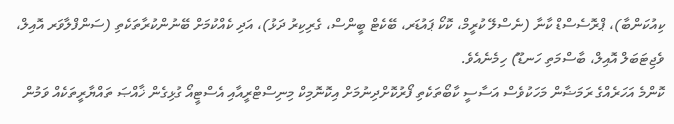ކިއުކަންބާ)، ޕްރޮސެސްޑް ކާނާ (ނެސްލޭ ކުރީމް، ކޮކޯ ޕައުޑަރ، ބޭކެޓް ބީންސް، ގެރިކިރު ދަޅު)، އަދި ކެއްކުމަށް ބޭނުންކުރާތަކެތި (ސަންފްލާވަރ އޮއިލް، ވެޖިޓަބަލް އޮއިލް، ބާސްމަތި ހަނޑޫ) ހިމެނެއެވެ.
ކޮންމެ އަހަރެއްގެ ރަމަޟާން މަހަކުވެސް އަސާސީ ކާބޯތަކެތި ފޯރުކޮށްދިނުމަށް އިކޮނޮމިކް މިނިސްޓްރީއާއި އެސްޓީއޯ ގުޅިގެން ޚާއްޞަ ތައްޔާރީތަކެއް ވަމުން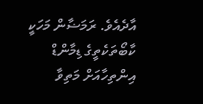އާދެއެވެ. ރަމަޟާން މަހަކީ ކާބޯތަކެތީގެ ޑިމާންޑް އިންތިހާއަށް މަތިވާ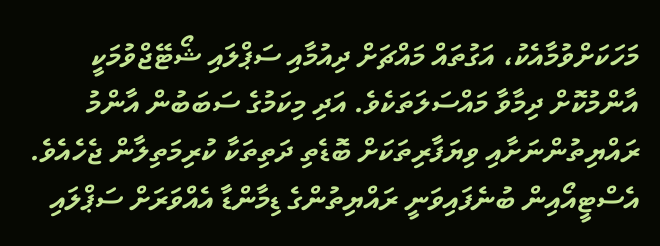މަހަކަށްވުމާއެކު، އަގުތައް މައްޗަށް ދިއުމާއި ސަޕްލައި ޝޯޓޭޖްވުމަކީ އާންމުކޮށް ދިމާވާ މައްސަލަތަކެވެ. އަދި މިކަމުގެ ސަބަބުން އާންމު ރައްޔިތުންނަށާއި ވިޔަފާރިތަކަށް ބޮޑެތި ދަތިތަކާ ކުރިމަތިލާން ޖެހެއެވެ.
އެސްޓީއޯއިން ބުނެފައިވަނީ ރައްޔިތުންގެ ޑިމާންޑާ އެއްވަރަށް ސަޕްލައި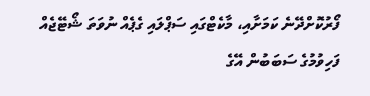ފޯރުކޮށްދޭނެ ކަމަށާއި، މާކެޓްގައި ސަޕްލައި ގެޕެއް ނުވަތަ ޝޯޓޭޖެއް ފަހިވުމުގެ ސަބަބުން އޭގެ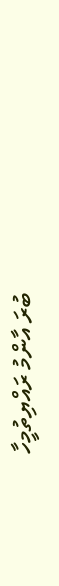ބުރަ އާންމު ރައްޔިތުމީހާ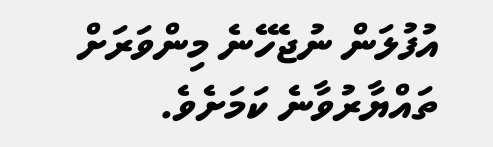އުފުލަން ނުޖެހޭނެ މިންވަރަށް ތައްޔާރުވާނެ ކަމަށެވެ.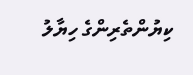ކިޔުންތެރިންގެ ހިޔާލު